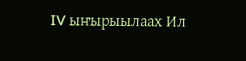IV ыҥырыылаах Ил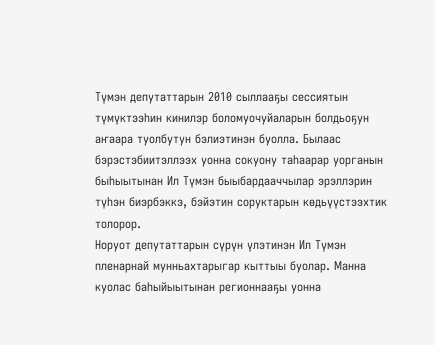Түмэн депутаттарын 2010 сыллааҕы сессиятын түмүктээһин кинилэр боломуочуйаларын болдьоҕун аҥаара туолбутун бэлиэтинэн буолла. Былаас бэрэстэбиитэллээх уонна сокуону таһаарар уорганын быһыытынан Ил Түмэн быыбардааччылар эрэллэрин түһэн биэрбэккэ, бэйэтин соруктарын көдьүүстээхтик толорор.
Норуот депутаттарын сүрүн үлэтинэн Ил Түмэн пленарнай мунньахтарыгар кыттыы буолар. Манна куолас баһыйыытынан регионнааҕы уонна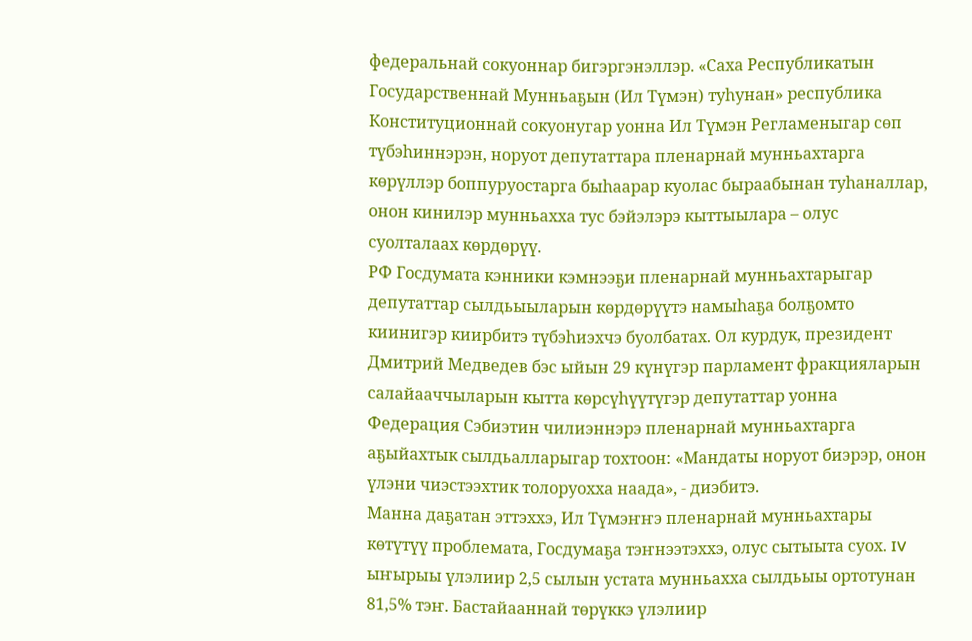федеральнай сокуоннар бигэргэнэллэр. «Саха Республикатын Государственнай Мунньаҕын (Ил Түмэн) туһунан» республика Конституционнай сокуонугар уонна Ил Түмэн Регламеныгар сөп түбэһиннэрэн, норуот депутаттара пленарнай мунньахтарга көрүллэр боппуруостарга быһаарар куолас быраабынан туһаналлар, онон кинилэр мунньахха тус бэйэлэрэ кыттыылара – олус суолталаах көрдөрүү.
РФ Госдумата кэнники кэмнээҕи пленарнай мунньахтарыгар депутаттар сылдьыыларын көрдөрүүтэ намыһаҕа болҕомто киинигэр киирбитэ түбэһиэхчэ буолбатах. Ол курдук, президент Дмитрий Медведев бэс ыйын 29 күнүгэр парламент фракцияларын салайааччыларын кытта көрсүһүүтүгэр депутаттар уонна Федерация Сэбиэтин чилиэннэрэ пленарнай мунньахтарга аҕыйахтык сылдьалларыгар тохтоон: «Мандаты норуот биэрэр, онон үлэни чиэстээхтик толоруохха наада», - диэбитэ.
Манна даҕатан эттэххэ, Ил Түмэҥҥэ пленарнай мунньахтары көтүтүү проблемата, Госдумаҕа тэҥнээтэххэ, олус сытыыта суох. IV ыҥырыы үлэлиир 2,5 сылын устата мунньахха сылдьыы ортотунан 81,5% тэҥ. Бастайааннай төрүккэ үлэлиир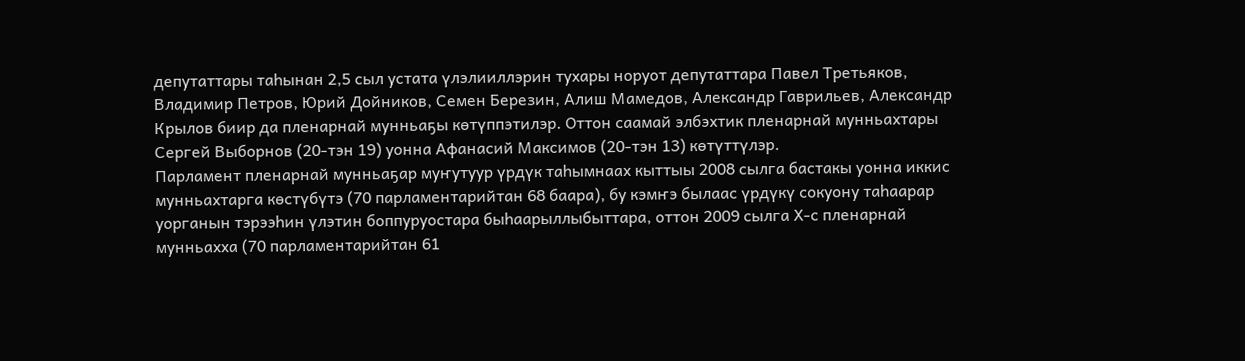депутаттары таһынан 2,5 сыл устата үлэлииллэрин тухары норуот депутаттара Павел Третьяков, Владимир Петров, Юрий Дойников, Семен Березин, Алиш Мамедов, Александр Гаврильев, Александр Крылов биир да пленарнай мунньаҕы көтүппэтилэр. Оттон саамай элбэхтик пленарнай мунньахтары Сергей Выборнов (20-тэн 19) уонна Афанасий Максимов (20-тэн 13) көтүттүлэр.
Парламент пленарнай мунньаҕар муҥутуур үрдүк таһымнаах кыттыы 2008 сылга бастакы уонна иккис мунньахтарга көстүбүтэ (70 парламентарийтан 68 баара), бу кэмҥэ былаас үрдүкү сокуону таһаарар уорганын тэрээһин үлэтин боппуруостара быһаарыллыбыттара, оттон 2009 сылга Х-с пленарнай мунньахха (70 парламентарийтан 61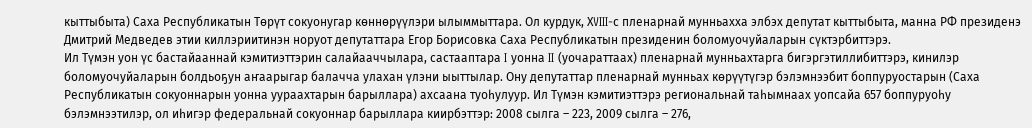кыттыбыта) Саха Республикатын Төрүт сокуонугар көннөрүүлэри ылыммыттара. Ол курдук, ХVIII-с пленарнай мунньахха элбэх депутат кыттыбыта, манна РФ президенэ Дмитрий Медведев этии киллэриитинэн норуот депутаттара Егор Борисовка Саха Республикатын президенин боломуочуйаларын сүктэрбиттэрэ.
Ил Түмэн уон үс бастайааннай кэмитиэттэрин салайааччылара, састааптара I уонна II (уочараттаах) пленарнай мунньахтарга бигэргэтиллибиттэрэ, кинилэр боломуочуйаларын болдьоҕун аҥаарыгар балачча улахан үлэни ыыттылар. Ону депутаттар пленарнай мунньах көрүүтүгэр бэлэмнээбит боппуруостарын (Саха Республикатын сокуоннарын уонна уураахтарын барыллара) ахсаана туоһулуур. Ил Түмэн кэмитиэттэрэ региональнай таһымнаах уопсайа 657 боппуруоһу бэлэмнээтилэр, ол иһигэр федеральнай сокуоннар барыллара киирбэттэр: 2008 сылга – 223, 2009 сылга – 276,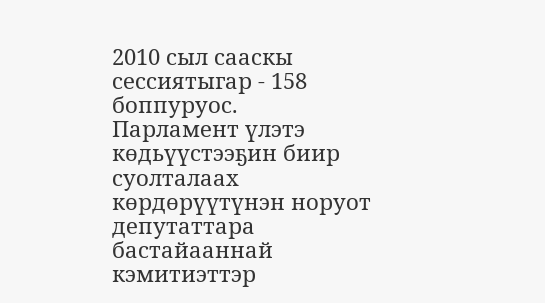2010 сыл сааскы сессиятыгар - 158 боппуруос.
Парламент үлэтэ көдьүүстээҕин биир суолталаах көрдөрүүтүнэн норуот депутаттара бастайааннай кэмитиэттэр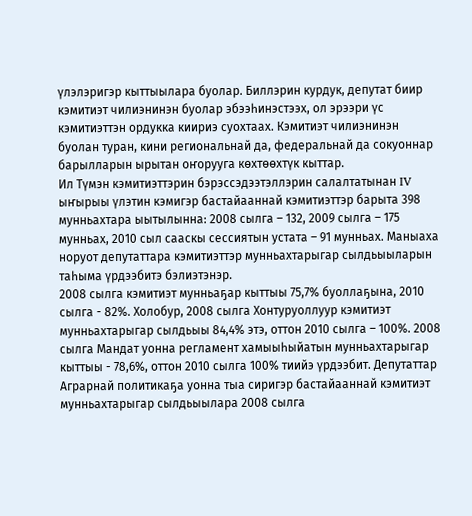үлэлэригэр кыттыылара буолар. Биллэрин курдук, депутат биир кэмитиэт чилиэнинэн буолар эбээһинэстээх, ол эрээри үс кэмитиэттэн ордукка киириэ суохтаах. Кэмитиэт чилиэнинэн буолан туран, кини региональнай да, федеральнай да сокуоннар барылларын ырытан оҥорууга көхтөөхтүк кыттар.
Ил Түмэн кэмитиэттэрин бэрэссэдээтэллэрин салалтатынан IV ыҥырыы үлэтин кэмигэр бастайааннай кэмитиэттэр барыта 398 мунньахтара ыытылынна: 2008 сылга – 132, 2009 сылга – 175 мунньах, 2010 сыл сааскы сессиятын устата – 91 мунньах. Маныаха норуот депутаттара кэмитиэттэр мунньахтарыгар сылдьыыларын таһыма үрдээбитэ бэлиэтэнэр.
2008 сылга кэмитиэт мунньаҕар кыттыы 75,7% буоллаҕына, 2010 сылга - 82%. Холобур, 2008 сылга Хонтуруоллуур кэмитиэт мунньахтарыгар сылдьыы 84,4% этэ, оттон 2010 сылга – 100%. 2008 сылга Мандат уонна регламент хамыыһыйатын мунньахтарыгар кыттыы - 78,6%, оттон 2010 сылга 100% тиийэ үрдээбит. Депутаттар Аграрнай политикаҕа уонна тыа сиригэр бастайааннай кэмитиэт мунньахтарыгар сылдьыылара 2008 сылга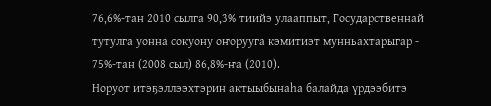76,6%-тан 2010 сылга 90,3% тиийэ улааппыт, Государственнай тутулга уонна сокуону оҥорууга кэмитиэт мунньахтарыгар - 75%-тан (2008 сыл) 86,8%-ҥа (2010).
Норуот итэҕэллээхтэрин актыыбынаһа балайда үрдээбитэ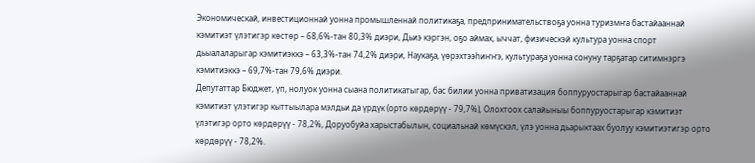Экономическай, инвестиционнай уонна промышленнай политикаҕа, предпринимательствоҕа уонна туризмҥа бастайааннай кэмитиэт үлэтигэр көстөр – 68,6%-тан 80,3% диэри, Дьиэ кэргэн, оҕо аймах, ыччат, физическэй культура уонна спорт дьыалаларыгар кэмитиэккэ – 63,3%-тан 74,2% диэри, Наукаҕа, үөрэхтээһиҥҥэ, культураҕа уонна сонуну тарҕатар ситимнэргэ кэмитиэккэ – 69,7%-тан 79,6% диэри.
Депутаттар Бюджет, үп, нолуок уонна сыана политикатыгар, бас билии уонна приватизация боппуруостарыгар бастайааннай кэмитиэт үлэтигэр кыттыылара мэлдьи да үрдүк (орто көрдөрүү - 79,7%), Олохтоох салайыныы боппуруостарыгар кэмитиэт үлэтигэр орто көрдөрүү - 78,2%, Доруобуйа харыстабылын, социальнай көмүскэл, үлэ уонна дьарыктаах буолуу кэмитиэтигэр орто көрдөрүү - 78,2%.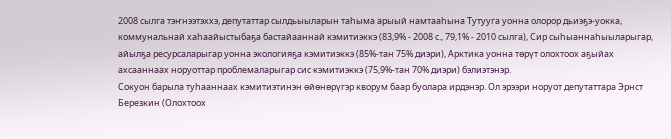2008 сылга тэҥнээтэххэ, депутаттар сылдьыыларын таһыма арыый намтааһына Тутууга уонна олорор дьиэҕэ-уокка, коммунальнай хаһаайыстыбаҕа бастайааннай кэмитиэккэ (83,9% - 2008 с., 79,1% - 2010 сылга), Сир сыһыаннаһыыларыгар, айылҕа ресурсаларыгар уонна экологияҕа кэмитиэккэ (85%-тан 75% диэри), Арктика уонна төрүт олохтоох аҕыйах ахсааннаах норуоттар проблемаларыгар сис кэмитиэккэ (75,9%-тан 70% диэри) бэлиэтэнэр.
Сокуон барыла туһааннаах кэмитиэтинэн өйөнөрүгэр кворум баар буолара ирдэнэр. Ол эрээри норуот депутаттара Эрнст Березкин (Олохтоох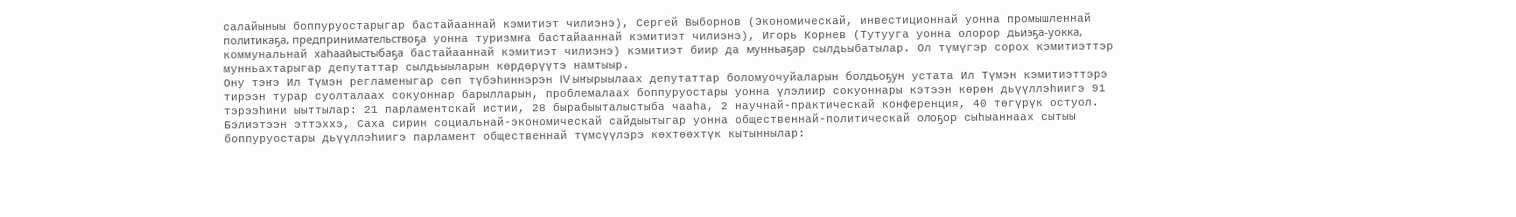салайыныы боппуруостарыгар бастайааннай кэмитиэт чилиэнэ), Сергей Выборнов (Экономическай, инвестиционнай уонна промышленнай политикаҕа, предпринимательствоҕа уонна туризмҥа бастайааннай кэмитиэт чилиэнэ), Игорь Корнев (Тутууга уонна олорор дьиэҕа-уокка, коммунальнай хаһаайыстыбаҕа бастайааннай кэмитиэт чилиэнэ) кэмитиэт биир да мунньаҕар сылдьыбатылар. Ол түмүгэр сорох кэмитиэттэр мунньахтарыгар депутаттар сылдьыыларын көрдөрүүтэ намтыыр.
Ону тэҥэ Ил Түмэн регламеныгар сөп түбэһиннэрэн IV ыҥырыылаах депутаттар боломуочуйаларын болдьоҕун устата Ил Түмэн кэмитиэттэрэ тирээн турар суолталаах сокуоннар барылларын, проблемалаах боппуруостары уонна үлэлиир сокуоннары кэтээн көрөн дьүүллэһиигэ 91 тэрээһини ыыттылар: 21 парламентскай истии, 28 бырабыыталыстыба чааһа, 2 научнай-практическай конференция, 40 төгүрүк остуол.
Бэлиэтээн эттэххэ, Саха сирин социальнай-экономическай сайдыытыгар уонна общественнай-политическай олоҕор сыһыаннаах сытыы боппуруостары дьүүллэһиигэ парламент общественнай түмсүүлэрэ көхтөөхтүк кытыннылар: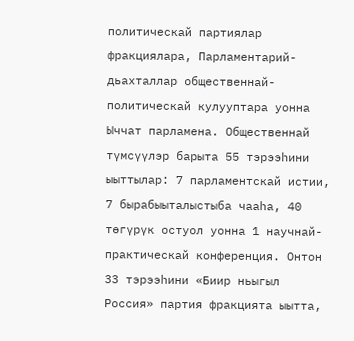политическай партиялар фракциялара, Парламентарий-дьахталлар общественнай-политическай кулууптара уонна Ыччат парламена. Общественнай түмсүүлэр барыта 55 тэрээһини ыыттылар: 7 парламентскай истии, 7 бырабыыталыстыба чааһа, 40 төгүрүк остуол уонна 1 научнай-практическай конференция. Онтон 33 тэрээһини «Биир ньыгыл Россия» партия фракцията ыытта,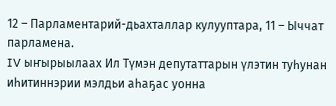12 – Парламентарий-дьахталлар кулууптара, 11 – Ыччат парламена.
IV ыҥырыылаах Ил Түмэн депутаттарын үлэтин туһунан иһитиннэрии мэлдьи аһаҕас уонна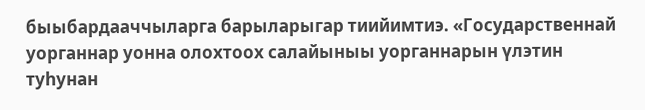быыбардааччыларга барыларыгар тиийимтиэ. «Государственнай уорганнар уонна олохтоох салайыныы уорганнарын үлэтин туһунан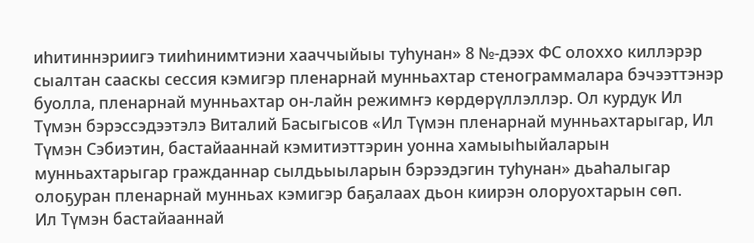иһитиннэриигэ тииһинимтиэни хааччыйыы туһунан» 8 №-дээх ФС олоххо киллэрэр сыалтан сааскы сессия кэмигэр пленарнай мунньахтар стенограммалара бэчээттэнэр буолла, пленарнай мунньахтар он-лайн режимҥэ көрдөрүллэллэр. Ол курдук Ил Түмэн бэрэссэдээтэлэ Виталий Басыгысов «Ил Түмэн пленарнай мунньахтарыгар, Ил Түмэн Сэбиэтин, бастайааннай кэмитиэттэрин уонна хамыыһыйаларын мунньахтарыгар гражданнар сылдьыыларын бэрээдэгин туһунан» дьаһалыгар олоҕуран пленарнай мунньах кэмигэр баҕалаах дьон киирэн олоруохтарын сөп.
Ил Түмэн бастайааннай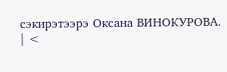сэкирэтээрэ Оксана ВИНОКУРОВА.
| <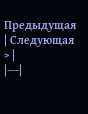Предыдущая | Следующая > |
|---|